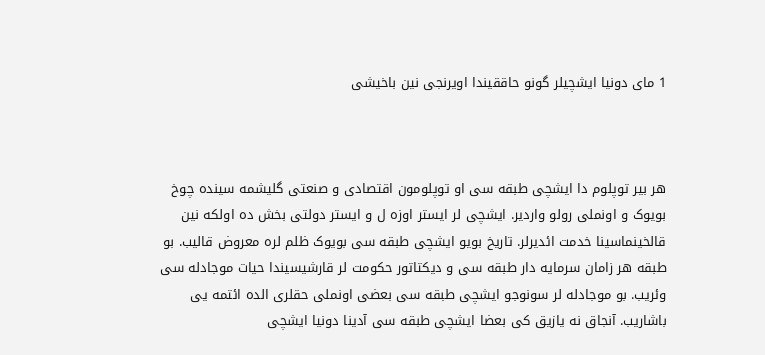1 مای دونیا ایشچیلر گونو حاققیندا اویرنجی نین باخیشی



هر بیر توپلوم دا ایشچی طبقه سی او توپلومون اقتصادی و صنعتی گلیشمه سینده چوخ بویوک و اونملی رولو واردیر. ایشچی لر ایستر اوزه ل و ایستر دولتی بخش ده اولکه نین قالخینماسینا خدمت ائدیرلر. تاریخ بویو ایشچی طبقه سی بویوک ظلم لره معروض قالیب. بو طبقه هر زامان سرمایه دار طبقه سی و دیکتاتور حکومت لر قارشیسیندا حیات موجادله سی وئریب. بو موجادله لر سونوجو ایشچی طبقه سی بعضی اونملی حقلری الده ائتمه یی باشاریب. آنجاق نه یازیق کی بعضا ایشچی طبقه سی آدینا دونیا ایشچی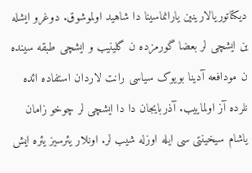دیکتاتوریالارینین یارانماسینا دا شاهید اولموشوق. دوغرو ایشله ین ایشچی لر بعضا گورمزده ن گلینیب و ایشچی طبقه سینده ن مودافعه آدینا بویوک سیاسی رانت لاردان استفاده ائده نلرده آز اولماییب. آذربایجان دا دا ایشچی لر چوخو زامان یاشام سیخینتی سی ایله اوزله شیب لر. اونلار یئرسیز یئره ایش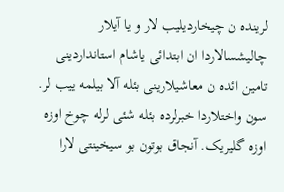لرینده ن چیخاردیلیب لار و یا آیلار چالیشسالاردا ان ابتدائی یاشام استانداردینی تامین ائده ن معاشیلارینی بئله آلا بیلمه ییب لر. سون واختلاردا خبرلرده بئله شئی لرله چوخ اوزه اوزه گلیریک. آنجاق بوتون بو سیخینتی لارا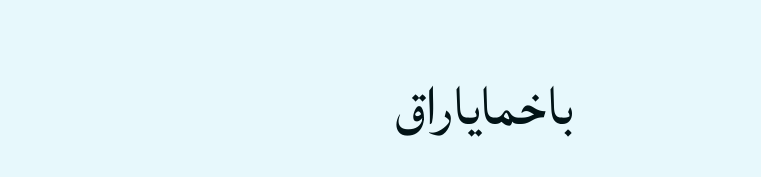باخمایاراق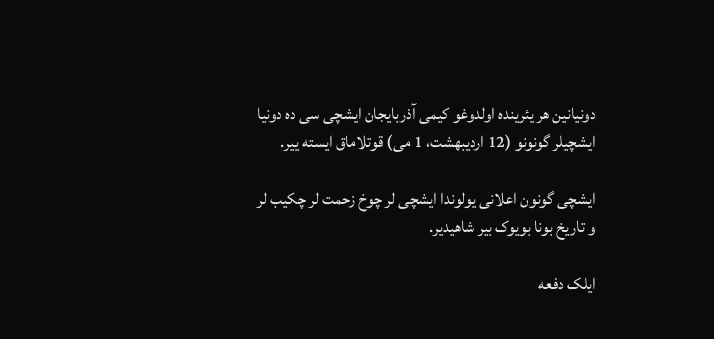دونیانین هر یئرینده اولدوغو کیمی آذربایجان ایشچی سی ده دونیا ایشچیلر گونونو (12 اردیبهشت، 1 می) قوتلاماق ایسته ییر.

ایشچی گونون اعلانی یولوندا ایشچی لر چوخ زحمت لر چکیب لر و تاریخ بونا بویوک بیر شاهیدیر.

ایلک دفعه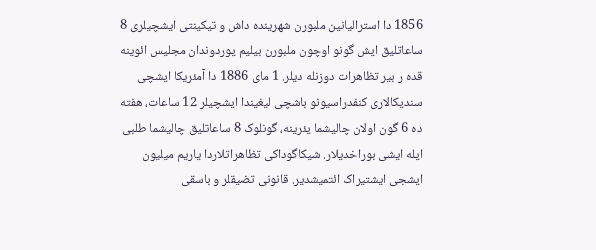1856 دا استرالیانین ملبورن شهرینده داش و تیکینتی ایشچیلری 8 ساعاتلیق ایش گونو اوچون ملبورن بیلیم یوردوندان مجلیس ائوینه قده ر بیر تظاهرات دوزنله دیلر. 1 مای 1886 دا آمئریکا ایشچی سندیکالاری کنفدراسیونو باشچی لیغیندا ایشچیلر 12 ساعات، هفته ده 6 گون اولان چالیشما یئرینه، گونلوک 8 ساعاتلیق چالیشما طلبی ایله ایشی بوراخدیلار. شیکاگوداکی تظاهراتلاردا یاریم میلیون ایشجی ایشتیراک ائتمیشدیر. قانونی تضیقلر و باسقی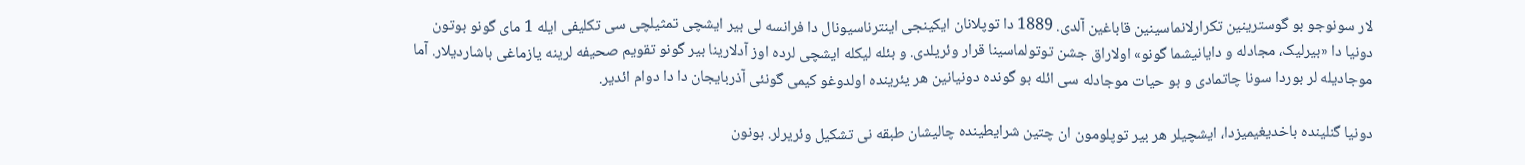لار سونوجو بو گوسترینین تکرارلانماسینین قاباغین آلدی. 1889 دا توپلانان ایکینجی اینترناسیونال دا فرانسه لی بیر ایشچی تمثیلچی سی تکلیفی ایله 1 مای گونو بوتون دونیا دا «بیرلیک، مجادله و دایانیشما گونو» اولاراق جشن توتولماسینا قرار وئریلدی. و بئله لیکله ایشچی لرده اوز آدلارینا بیر گونو تقویم صحیفه لرینه یازماغی باشاردیلار. آما موجادیله لر بوردا سونا چاتمادی و بو حیات موجادله سی ائله بو گونده دونیانین هر یئرینده اولدوغو کیمی گونئی آذربایجان دا دا دوام ائدیر.

دونیا گنلینده باخدیغیمیزدا، ایشچیلر هر بیر توپلومون ان چتین شرایطینده چالیشان طبقه نی تشکیل وئریرلر. بونون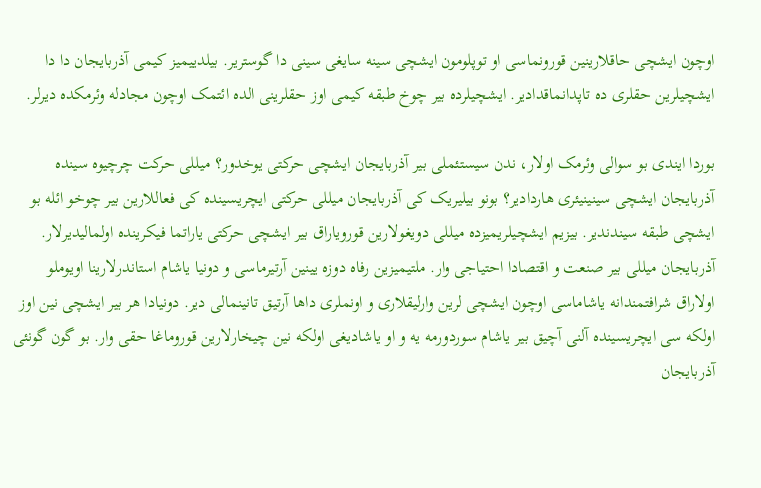اوچون ایشچی حاقلارینین قورونماسی او توپلومون ایشچی سینه سایغی سینی دا گوستریر. بیلدییمیز کیمی آذربایجان دا دا ایشچیلرین حقلری ده تاپدانماقدادیر. ایشچیلرده بیر چوخ طبقه کیمی اوز حقلرینی الده ائتمک اوچون مجادله وئرمکده دیرلر.

بوردا ایندی بو سوالی وئرمک اولار، ندن سیستئملی بیر آذربایجان ایشچی حرکتی یوخدور؟ میللی حرکت چرچیوه سینده آذربایجان ایشچی سینینیئری هاردادیر؟ بونو بیلیریک کی آذربایجان میللی حرکتی ایچریسینده کی فعاللارین بیر چوخو ائله بو ایشچی طبقه سیندندیر. بیزیم ایشچیلریمیزده میللی دویغولارین قورویاراق بیر ایشچی حرکتی یاراتما فیکرینده اولمالیدیرلار. آذربایجان میللی بیر صنعت و اقتصادا احتیاجی وار. ملتیمیزین رفاه دوزه یینین آرتیرماسی و دونیا یاشام استاندرلارینا اویوملو  اولاراق شرافتمندانه یاشاماسی اوچون ایشچی لرین وارلیقلاری و اونملری داها آرتیق تانینمالی دیر. دونیادا هر بیر ایشچی نین اوز اولکه سی ایچریسینده آلنی آچیق بیر یاشام سوردورمه یه و او یاشادیغی اولکه نین چیخارلارین قوروماغا حقی وار. بو گون گونئی آذربایجان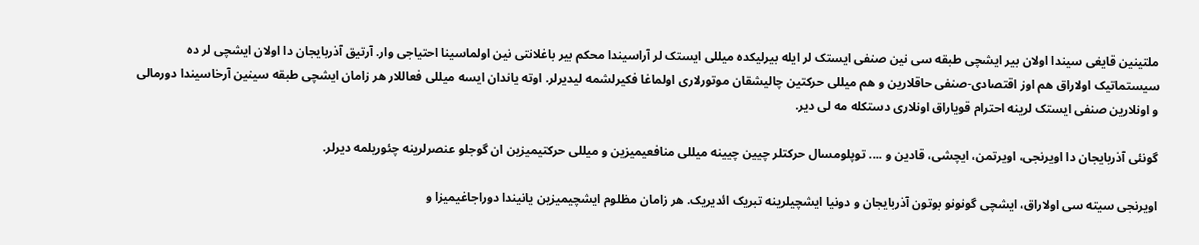ملتینین قایغی سیندا اولان بیر ایشچی طبقه سی نین صنفی ایستک لر ایله بیرلیکده میللی ایستک لر آراسیندا محکم بیر باغلانتی نین اولماسینا احتیاجی وار. آرتیق آذربایجان دا اولان ایشچی لر ده سیستماتیک اولاراق هم اوز اقتصادی-صنفی حاقلارین و هم میللی حرکتین چالیشقان موتورلاری اولماغا فکیرلشمه لیدیرلر. اوته یاندان ایسه میللی فعاللار هر زامان ایشچی طبقه سینین آرخاسیندا دورمالی و اونلارین صنفی ایستک لرینه احترام قویاراق اونلاری دستکله مه لی دیر.

گونئی آذربایجان دا اویرنجی، اویرتمن، ایچشی، قادین و .... توپلومسال حرکتلر چیین چیینه میللی منافعیمیزین و میللی حرکتیمیزین ان گوجلو عنصرلرینه چئوریلمه دیرلر.

اویرنجی سیته سی اولاراق، ایشچی گونونو بوتون آذربایجان و دونیا ایشچیلرینه تبریک ائدیریک. هر زامان مظلوم ایشچیمیزین یانیندا دوراجاغیمیزا و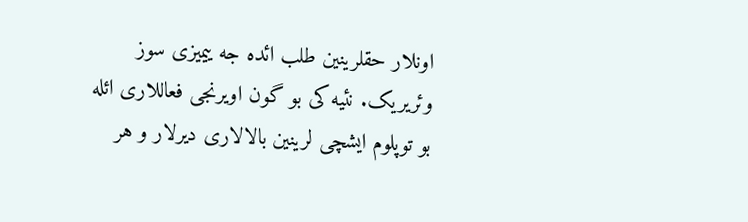اونلار حقلرینین طلب ائده جه ییمیزی سوز وئریریک. نئیه کی بو گون اویرنجی فعاللاری ائله بو توپلوم ایشچی لرینین بالالاری دیرلار و هر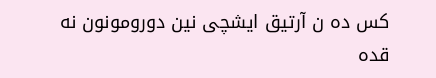کس ده ن آرتیق ایشچی نین دورومونون نه قده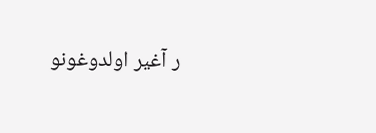ر آغیر اولدوغونو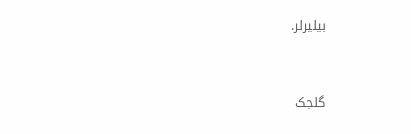بیلیرلر.



گلجک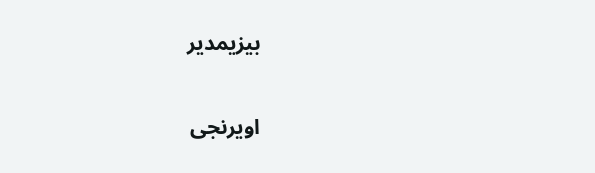بیزیمدیر

اویرنجی